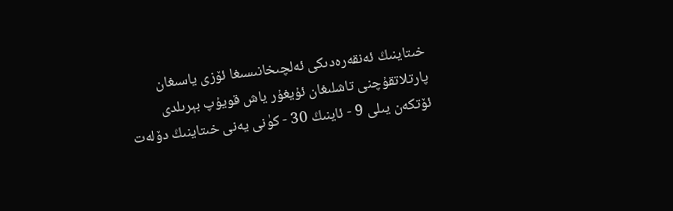خىتاينىڭ ئەنقەرەدىكى ئەلچىخانىسىغا ئۆزى ياسىغان پارتلاتقۇچنى تاشلىغان ئۇيغۇر ياش قويۇپ بېرىلدى
ئۆتكەن يىلى 9 - ئاينىڭ 30 - كۈنى يەنى خىتاينىڭ دۆلەت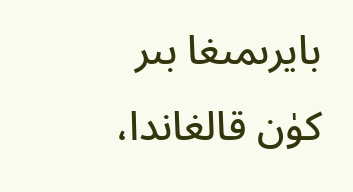بايرىمىغا بىر كۈن قالغاندا،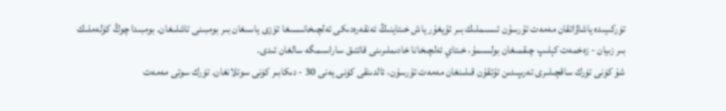تۈركىيىدە ياشاۋاتقان مەمەت تۇرسۇن ئىسىملىك بىر ئۇيغۇر ياش خىتاينىڭ ئەنقەرەدىكى ئەلچىخانىسىغا ئۆزى ياسىغان بىر بومبىنى تاشلىغان. بومبىدا چوڭ كۆلەملىك بىر زىيان - زەخمەت كېلىپ چىقمىغان بولسىمۇ، خىتاي ئەلچىخانا خادىملىرىنى قاتتىق ساراسىمگە سالغان ئىدى.
شۇ كۈنى تۈرك ساقچىلىرى تەرىپىدىن تۇتقۇن قىلىنغان مەمەت تۇرسۇن، ئالدىنقى كۈنى يەنى 30 - دىكابىر كۈنى سوتلانغان. تۈرك سوتى مەمەت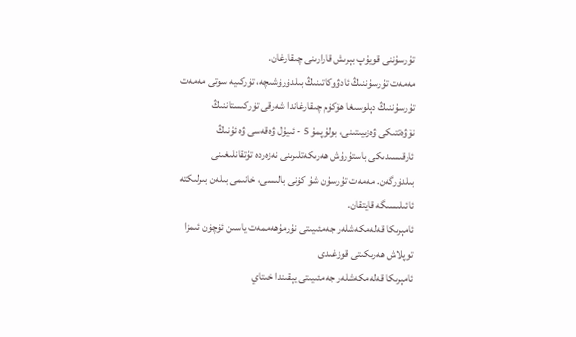تۇرسۇننى قويۇپ بېرىش قارارىنى چىقارغان.
مەمەت تۇرسۇننىڭ ئادۋوكاتىنىڭ بىلدۈرۈشىچە، تۈركىيە سوتى مەمەت تۇرسۇننىڭ دېلوسىغا ھۆكۈم چىقارغاندا شەرقى تۈركىستاننىڭ نۆۋەتتىكى ۋەزىيىتىنى، بولۇپمۇ 5 - ئىيۇل ۋەقەسى ۋە ئۇنىڭ ئارقىسىدىكى باستۇرۇش ھەرىكەتلىرىنى نەزەردە تۇتقانلىغىنى بىلدۈرگەن. مەمەت تۇرسۇن شۇ كۈنى بالىسى، خانىمى بىلەن بىرلىكتە ئائىلىسىگە قايتقان.
ئامېرىكا قەلەمكەشلەر جەمئىيىتى نۇرمۇھەممەت ياسىن ئۈچۈن ئىمزا توپلاش ھەرىكىتى قوزغىدى
ئامېرىكا قەلەمكەشلەر جەمئىيىتى يېقىندا خىتاي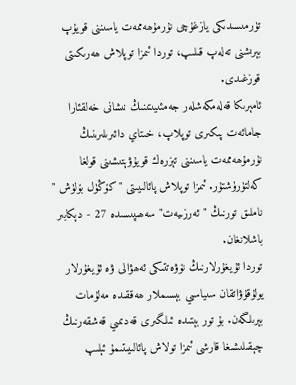تۈرمىسىدىكى يازغۇچى نۇرمۇھەممەت ياسىننى قويۇپ بېرىشنى تەلەپ قىلىپ، توردا ئىمزا توپلاش ھەرىكىتى قوزغىدى.
ئامېرىكا قەلەمكەشلەر جەمئىيىتىنىڭ نىشانى خەلقئارا جامائەت پىكىرى توپلاپ، خىتاي دائىرىلىرىنىڭ نۇرمۇھەممەت ياسىننى تېزرەك قويۇۋېتىشىنى قولغا كەلتۈرۈشتۇر. ئىمزا توپلاش پائالىيىتى "كۆڭۈل بۆلۈش " ناملىق تورنىڭ "ئەرزىيەت" سەھىپىسىدە 27 - دېكابىر باشلانغان.
توردا ئۇيغۇرلارنىڭ نۆۋەتتىكى ئەھۋالى ۋە ئۇيغۇرلار يولۇقۇۋاتقان سىياسىي بېسىملار ھەققىدە مەلۇمات بېرىلگەن. بۇ تور بېتىدە ئىلگىرى قەدىمىي قەشقەرنىڭ چېقىلىشىغا قارشى ئىمزا تولاش پائالىيىتىمۇ ئېلىپ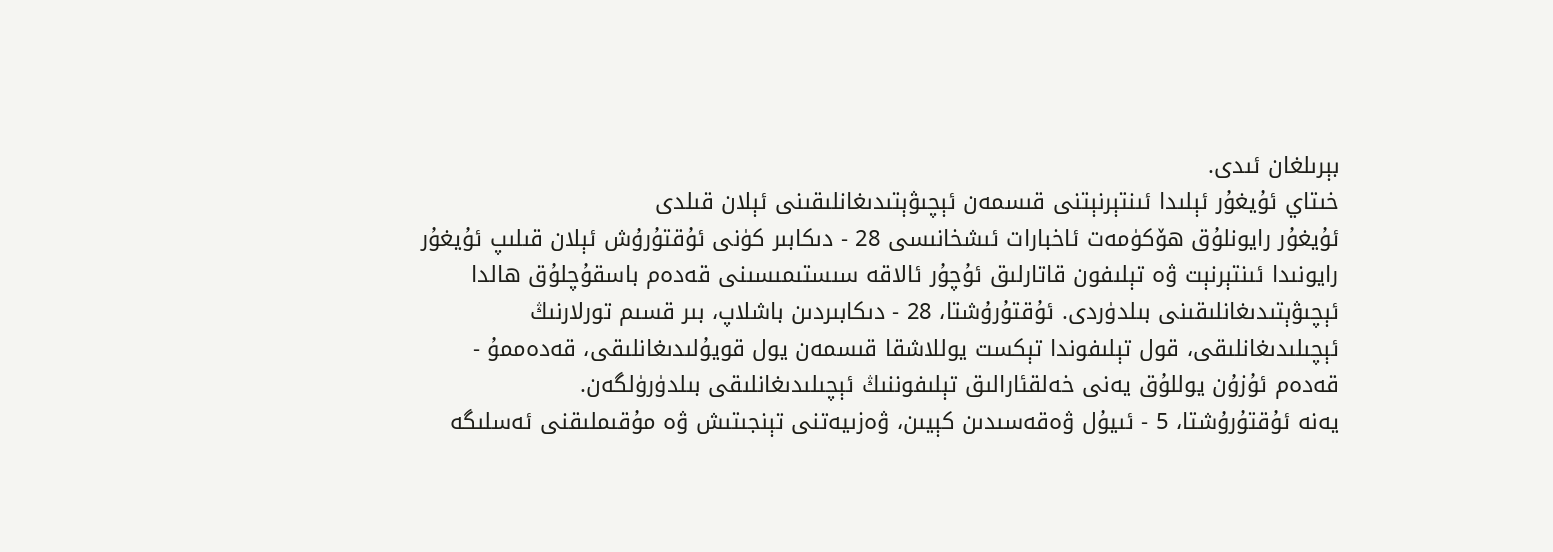بېرىلغان ئىدى.
خىتاي ئۇيغۇر ئېلىدا ئىنتېرنېتنى قىسمەن ئېچىۋېتىدىغانلىقىنى ئېلان قىلدى
ئۇيغۇر رايونلۇق ھۆكۈمەت ئاخبارات ئىشخانىسى 28 - دىكابىر كۈنى ئۇقتۇرۇش ئېلان قىلىپ ئۇيغۇر رايونىدا ئىنتېرنېت ۋە تېلىفون قاتارلىق ئۇچۇر ئالاقە سىستىمىسىنى قەدەم باسقۇچلۇق ھالدا ئېچىۋېتىدىغانلىقىنى بىلدۈردى. ئۇقتۇرۇشتا، 28 - دىكابىردىن باشلاپ، بىر قسىم تورلارنىڭ ئېچىلىدىغانلىقى، قول تېلىفوندا تېكست يوللاشقا قىسمەن يول قويۇلىدىغانلىقى، قەدەممۇ - قەدەم ئۇزۇن يوللۇق يەنى خەلقئارالىق تېلىفوننىڭ ئېچىلىدىغانلىقى بىلدۈرۈلگەن.
يەنە ئۇقتۇرۇشتا، 5 - ئىيۇل ۋەقەسىدىن كېيىن، ۋەزىيەتنى تېنجىتىش ۋە مۇقىملىقنى ئەسلىگە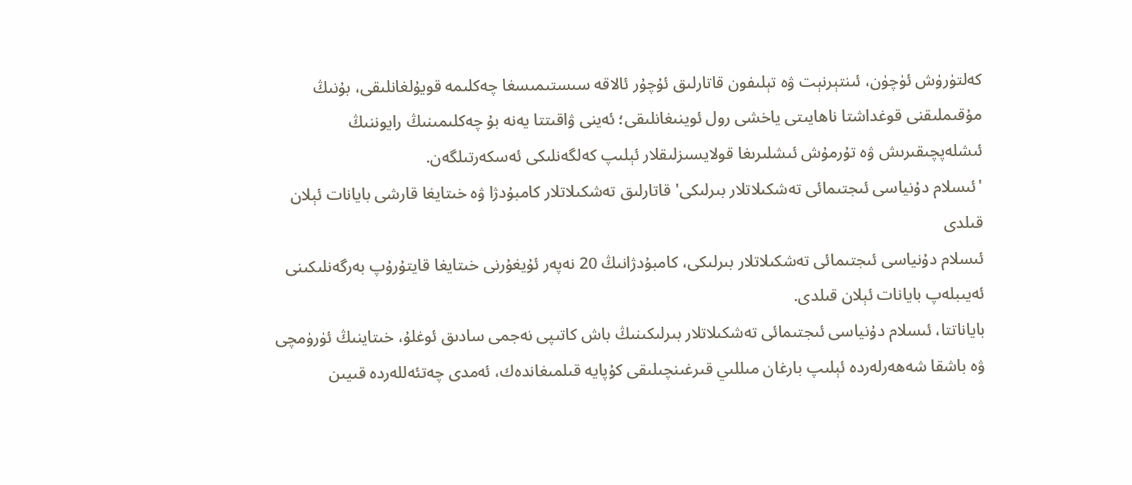كەلتۈرۈش ئۈچۈن، ئىنتېرنېت ۋە تېلىفون قاتارلىق ئۇچۇر ئالاقە سىستىمىسغا چەكلىمە قويۇلغانلىقى، بۇنىڭ مۇقىملىقنى قوغداشتا ناھايىتى ياخشى رول ئوينىغانلىقى؛ ئەينى ۋاقىتتا يەنە بۇ چەكلىمىنىڭ رايوننىڭ ئىشلەپچىقىرىش ۋە تۇرمۇش ئىشلىرىغا قولايسىزلىقلار ئېلىپ كەلگەنلىكى ئەسكەرتىلگەن.
'ئىسلام دۇنياسى ئىجتىمائى تەشكىلاتلار بىرلىكى' قاتارلىق تەشكىلاتلار كامبۇدژا ۋە خىتايغا قارشى بايانات ئېلان قىلدى
ئىسلام دۇنياسى ئىجتىمائى تەشكىلاتلار بىرلىكى، كامبۇدژانىڭ 20 نەپەر ئۇيغۇرنى خىتايغا قايتۇرۇپ بەرگەنلىكىنى ئەيىبلەپ بايانات ئېلان قىلدى.
باياناتتا، ئىسلام دۇنياسى ئىجتىمائى تەشكىلاتلار بىرلىكىنىڭ باش كاتىپى نەجمى سادىق ئوغلۇ، خىتاينىڭ ئۈرۈمچى ۋە باشقا شەھەرلەردە ئېلىپ بارغان مىللىي قىرغىنچىلىقى كۇپايە قىلمىغاندەك، ئەمدى چەتئەللەردە قىيىن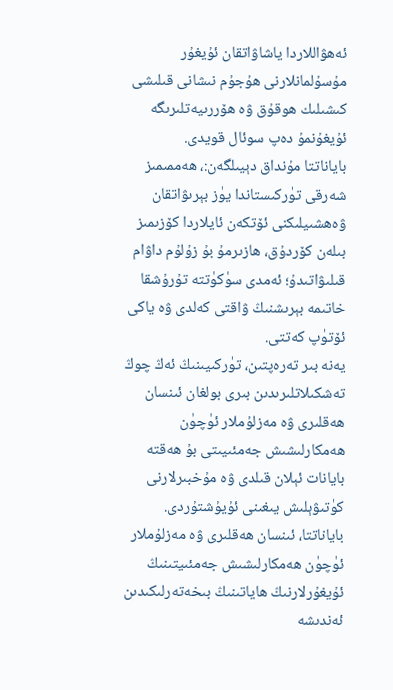ئەھۋاللاردا ياشاۋاتقان ئۇيغۇر مۇسۇلمانلارنى ھۇجۇم نىشانى قىلىشى كىشىلىك ھوقۇق ۋە ھۆررىيەتلىرىگە ئۇيغۇنمۇ دەپ سوئال قويدى.
باياناتتا مۇنداق دېيىلگەن:، ھەممىمىز شەرقى تۈركىستاندا يۈز بېرىۋاتقان ۋەھشىيلىكنى ئۆتكەن ئايلاردا كۆزىمىز بىلەن كۆردۇق، ھازىرمۇ بۇ زۇلۇم داۋام قىلىۋاتىدۇ؛ ئەمدى سۈكۈتتە تۇرۇشقا خاتىمە بېرىشنىڭ ۋاقتى كەلدى ۋە ياكى ئۆتۈپ كەتتى.
يەنە بىر تەرەپتىن، تۈركىيىنىڭ ئەڭ چوڭ تەشكىلاتلىرىدىن بىرى بولغان ئىنسان ھەقلىرى ۋە مەزلۇملار ئۈچۈن ھەمكارلىشىش جەمئىيىتى بۇ ھەقتە بايانات ئېلان قىلدى ۋە مۇخبىرلارنى كۈتىۋېلىش يىغىنى ئۇيۇشتۇردى.
باياناتتا، ئىنسان ھەقلىرى ۋە مەزلۇملار ئۈچۈن ھەمكارلىشىش جەمئىيتىنىڭ ئۇيغۇرلارنىڭ ھاياتىنىڭ بىخەتەرلىكىدىن ئەندىشە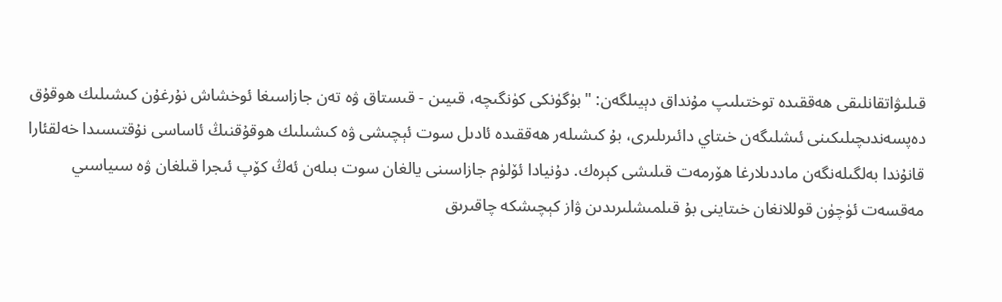قىلىۋاتقانلىقى ھەققىدە توختىلىپ مۇنداق دېيىلگەن: "بۈگۈنكى كۈنگىچە، قىيىن - قىستاق ۋە تەن جازاسىغا ئوخشاش نۇرغۇن كىشىلىك ھوقۇق دەپسەندىچىلىكىنى ئىشلىگەن خىتاي دائىرىلىرى، بۇ كىشىلەر ھەققىدە ئادىل سوت ئېچىشى ۋە كىشىلىك ھوقۇقنىڭ ئاساسى نۇقتىسىدا خەلقئارا قانۇندا بەلگىلەنگەن ماددىلارغا ھۆرمەت قىلىشى كېرەك. دۇنيادا ئۆلۈم جازاسىنى يالغان سوت بىلەن ئەڭ كۆپ ئىجرا قىلغان ۋە سىياسىي مەقسەت ئۈچۈن قوللانغان خىتاينى بۇ قىلمىشلىرىدىن ۋاز كېچىشكە چاقىرىق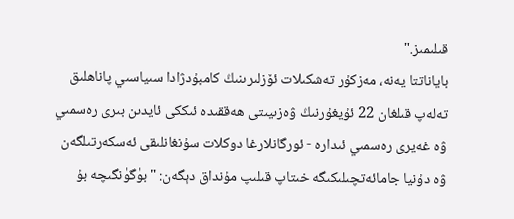قىلىمىز."
باياناتتا يەنە، مەزكۇر تەشكىلات ئۆزلىرىنىڭ كامبۇدژادا سىياسىي پاناھلىق تەلەپ قىلغان 22 ئۇيغۇرنىڭ ۋەزىيىتى ھەققىدە ئىككى ئايدىن بىرى رەسمىي ۋە غەيرى رەسمىي ئىدارە - ئورگانلارغا دوكلات سۇنغانلىقى ئەسكەرتىلگەن ۋە دۇنيا جامائەتچىلىكىگە خىتاپ قىلىپ مۇنداق دېگەن: "بۈگۈنگىچە بۇ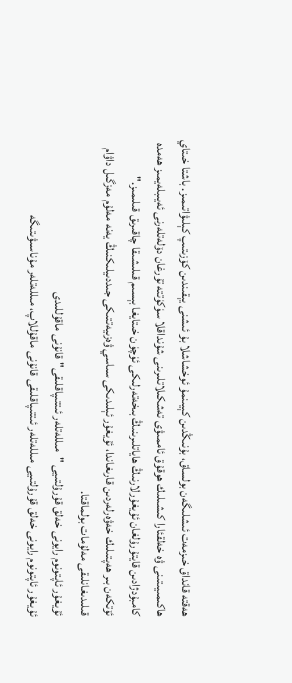ھەقتە قانداق خىزمەت ئىشلىگەن بولساق، بۇنىڭدىن كېيىنمۇ ئوخشاشلا بۇ ئىشنى يېقىندىن كۆزىتىپ كېلىۋاتىمىز. باشتا خىتاي ھاكىمىيىتىنى ۋە خەلقئارا كىشىلىك ھوقۇق ئاممىۋى تەشكىلاتلىرىنى شۇنداقلا سۈكۈتتە تۇرغان دۆلەتلەرنى ئەيىبلەيمىز ھەمدە كامبۇدژادىن قايتۇرۇلغان ئۇيغۇرلارنىڭ ھاياتلىرىنىڭ بىخەتەرلىكى ئۈچۈن خىتايغا بېسىم قىلىشىقا چاقىرىق قىلىمىز."
ئۆتكەن بىر ھەپتىلىك خەۋەرلەردىن قارىغاندا، ئۇيغۇر ئېلىدىكى سىاسي ۋەزىيەتتىكى جىددىيلىكنىڭ يەنە مەلۇم مەزگىل داۋام قىلىدىغانلىقى مەلۇمات بولماقتا.
ئۇيغۇر ئاپتونوم رايونى خەلق قۇرۇلتىيى "مىللەتلەر ئىتتىپاقلىقى" قانۇنى ماقۇللىدى
ئۇيغۇر ئاپتونوم رايونى خەلق قۇرۇلتىيى مىللەتلەر ئىتتىپاقلىقى قانۇنى ماقۇللاپ، مىللەتلەر مۇناسىۋىتىگە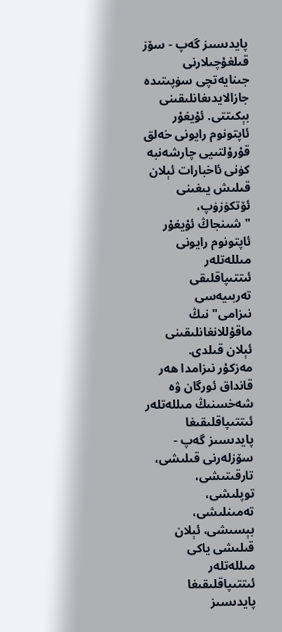پايدىسىز گەپ - سۆز قىلغۇچىلارنى جىنايەتچى سۈپىتىدە جازالايدىغانلىقىنى بېكىتتى. ئۇيغۇر ئاپتونوم رايونى خەلق قۇرۇلتىيى چارشەنبە كۈنى ئاخبارات ئېلان قىلىش يىغىنى ئۆتكۈزۈپ، "شىنجاڭ ئۇيغۇر ئاپتونوم رايونى مىللەتلەر ئىتتىپاقلىقى تەربىيەسى نىزامى"نىڭ ماقۇللانغانلىقىنى ئېلان قىلدى.
مەزكۇر نىزامدا ھەر قانداق ئورگان ۋە شەخسنىڭ مىللەتلەر ئىتتىپاقلىقىغا پايدىسىز گەپ - سۆزلەرنى قىلىشى، تارقىتىشى، توپلىشى، تەمىنلىشى، بېسىشى، ئېلان قىلىشى ياكى مىللەتلەر ئىتتىپاقلىقىغا پايدىسىز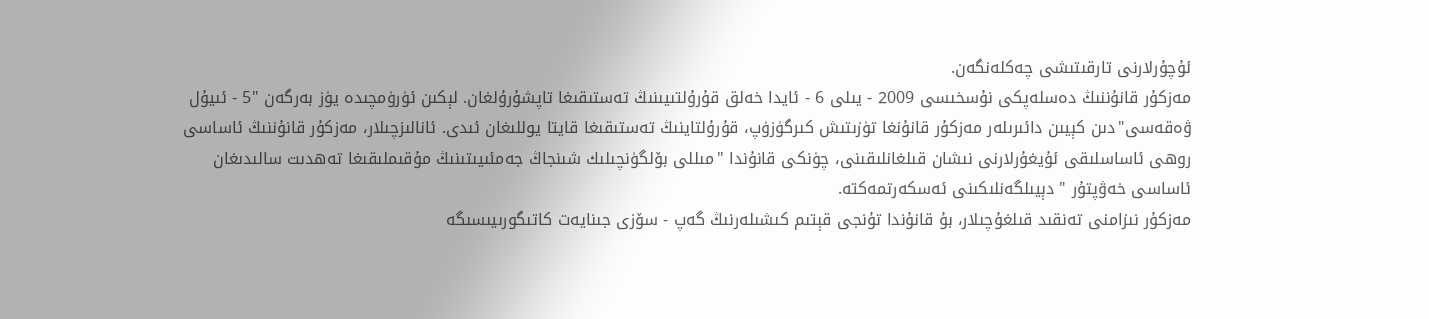ئۇچۇرلارنى تارقىتىشى چەكلەنگەن.
مەزكۇر قانۇننىڭ دەسلەپكى نۇسخىسى 2009 - يىلى 6 - ئايدا خەلق قۇرۇلتىيىنىڭ تەستىقىغا تاپشۇرۇلغان. لېكىن ئۈرۈمچىدە يۈز بەرگەن "5 - ئىيۇل ۋەقەسى"دىن كېيىن دائىرىلەر مەزكۇر قانۇنغا تۈزىتىش كىرگۈزۈپ، قۇرۇلتاينىڭ تەستىقىغا قايتا يوللىغان ئىدى. ئانالىزچىلار، مەزكۇر قانۇننىڭ ئاساسى روھى ئاساسلىقى ئۇيغۇرلارنى نىشان قىلغانلىقىنى، چۈنكى قانۇندا "مىللى بۆلگۈنچىلىك شىنجاڭ جەمئىيىتىنىڭ مۇقىملىقىغا تەھدىت سالىدىغان ئاساسى خەۋپتۇر " دېيىلگەنلىكىنى ئەسكەرتمەكتە.
مەزكۇر نىزامنى تەنقىد قىلغۇچىلار، بۇ قانۇندا تۇنجى قېتىم كىشىلەرنىڭ گەپ - سۆزى جىنايەت كاتىگورىيىسىگە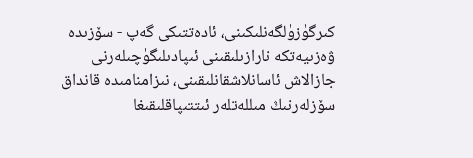كىرگۈزۈلگەنلىكىنى، ئادەتتىكى گەپ - سۆزىدە ۋەزىيەتكە نارازىلىقىنى ئىپادىلىگۈچىلەرنى جازالاش ئاسانلاشقانلىقىنى، نىزامنامىدە قانداق سۆزلەرنىڭ مىللەتلەر ئىتتىپاقلىقىغا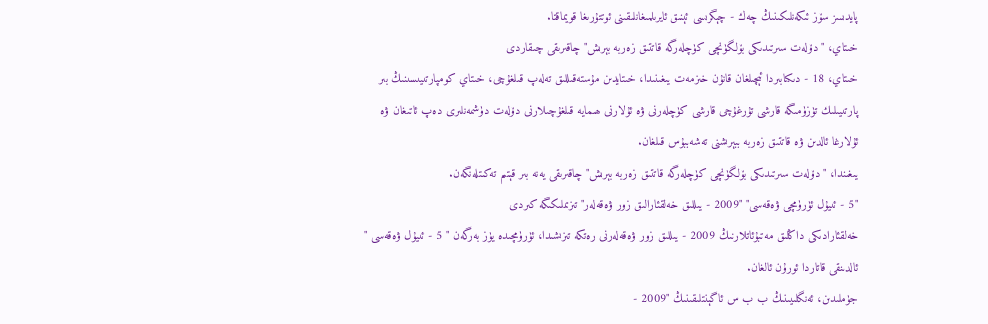پايدىسز سۆز ئىكەنلىكىنىڭ چەك - چېگرىسى ئېنىق ئايرىلمىغانلىقىنى ئوتتۇرىغا قويماقتا.
خىتاي، "دۆلەت سىرتىدىكى بۆلگۈنچى كۈچلەرگە قاتتىق زەربە بېرىش" چاقىرىقى چىقاردى
خىتاي، 18 - دىكىابىردا ئېچىلغان قانۇن خىزمەت يىغىنىدا، خىتايدىن مۇستەقىللىق تەلەپ قىلغۇچى، خىتاي كومپارتىيىسىنىڭ بىر پارتىيىلىك تۈزۈمىگە قارشى تۇرغۇچى قارشى كۈچلەرنى ۋە ئۇلارنى ھىمايە قىلغۇچىلارنى دۆلەت دۈشمەنلىرى دەپ ئاتىغان ۋە ئۇلارغا ئالدىن ۋە قاتتىق زەربە ببېرىشنى تەشەببۇس قىلغان.
يىغىندا، "دۆلەت سىرتىدىكى بۆلگۈنچى كۈچلەرگە قاتتىق زەربە بېرىش" چاقىرىقى يەنە بىر قېتىم تەكىتلەنگەن.
"5 - ئىيۇل ئۈرۈمچى ۋەقەسى" "2009 - يىللىق خەلقئارالىق زور ۋەقەلەر" تىزىملىكىگە كىردى
خەلقئارادىكى داڭلىق مەتبۇئاتلارنىڭ 2009 - يىللىق زور ۋەقەلەرنى رەتكە تىزىشىدا، ئۈرۈمچىدە يۈز بەرگەن " 5 - ئىيۇل ۋەقەسى " ئالدىنقى قاتاردا ئورۇن ئالغان.
جۈملىدىن، ئەنگلىيىنىڭ ب ب س ئاگېنتلىقىنىڭ "2009 -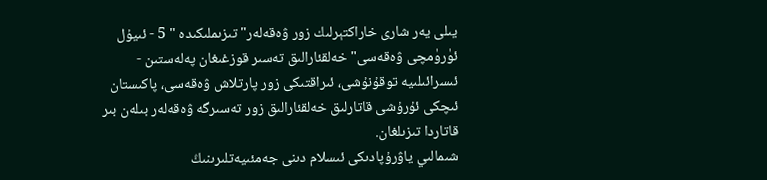يىلى يەر شارى خاراكتېرلىك زور ۋەقەلەر" تىزىملىكىدە " 5 - ئىيۇل ئۈرۈمچى ۋەقەسى" خەلقئارالىق تەسىر قوزغىغان پەلەستىن - ئىسرائىلىيە توقۇنۇشى، ئىراقتىكى زور پارتلاش ۋەقەسى، پاكىستان ئىچكى ئۇرۇشى قاتارلىق خەلقئارالىق زور تەسىرگە ۋەقەلەر بىلەن بىر قاتاردا تىزىلغان.
شىمالىي ياۋرۇپادىكى ئىسلام دىنى جەمئىيەتلىرىنىڭ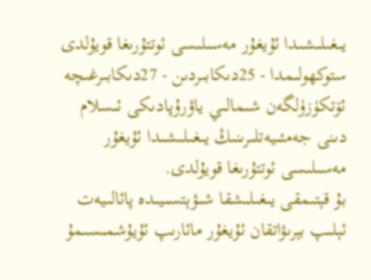يىغىلىشىدا ئۇيغۇر مەسىلىسى ئوتتۇرىغا قويۇلدى
ستوكھولىمدا - 25دىكابىردىن - 27دىكابىرغىچە ئۆتكۈزۈلگەن شىمالىي ياۋرۇپادىكى ئىسلام دىنى جەمئىيەتلىرىنىڭ يىغىلىشىدا ئۇيغۇر مەسىلىسى ئوتتۇرىغا قويۇلدى.
بۇ قېتىمقى يىغىلىشقا شىۋېتسىيىدە پائالىيەت ئېلىپ بېرىۋاتقان ئۇيغۇر مائارىپ ئۇيۇشمىسىمۇ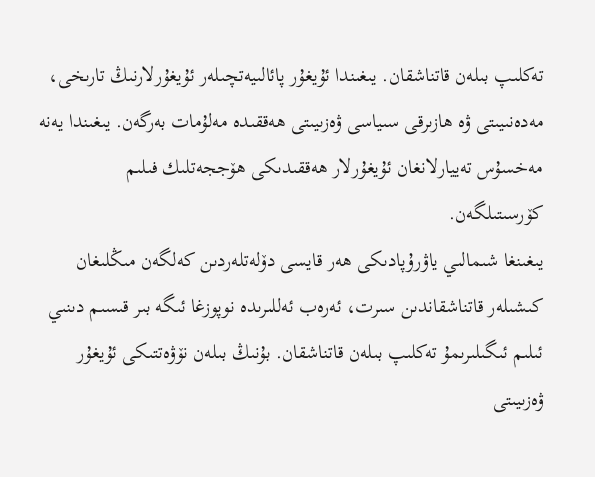تەكلىپ بىلەن قاتناشقان. يىغىندا ئۇيغۇر پائالىيەتچىلەر ئۇيغۇرلارنىڭ تارىخى، مەدەنىيىتى ۋە ھازىرقى سىياسى ۋەزىيىتى ھەققىدە مەلۇمات بەرگەن. يىغىندا يەنە مەخسۇس تەييارلانغان ئۇيغۇرلار ھەققىدىكى ھۆججەتلىك فىلىم كۆرسىتىلگەن.
يىغىنغا شىمالىي ياۋرۇپادىكى ھەر قايسى دۆلەتلەردىن كەلگەن مىڭلىغان كىشىلەر قاتناشقاندىن سىرت، ئەرەب ئەللىرىدە نوپوزغا ئىگە بىر قىسىم دىنىي ئىلىم ئىگىلىرىمۇ تەكلىپ بىلەن قاتناشقان. بۇنىڭ بىلەن نۆۋەتتىكى ئۇيغۇر ۋەزىيىتى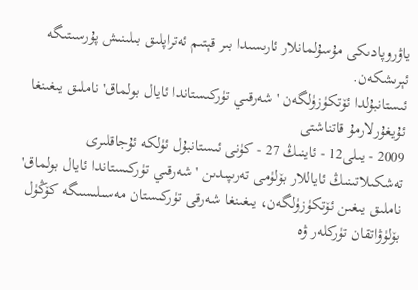ياۋروپادىكى مۇسۇلمانلار ئارىسىدا بىر قېتىم ئەتراپلىق بىلىنىش پۇرسىتىگە ئېرىشكەن.
ئىستانبۇلدا ئۆتكۈزۈلگەن 'شەرقىي تۈركىستاندا ئايال بولماق' ناملىق يىغىنغا ئۇيغۇرلارمۇ قاتناشتى
2009 - يىلى12 - ئاينىڭ 27 - كۈنى ئىستانبۇل ئۈلكە ئۇجاقلىرى تەشكىلاتىنىڭ ئاياللار بۆلۈمى تەرىپىدىن 'شەرقىي تۈركىستاندا ئايال بولماق' ناملىق يىغىن ئۆتكۈزۈلگەن، يىغىنغا شەرقى تۈركىستان مەسىلىسىگە كۆڭۈل بۆلۈۋاتقان تۈركلەر ۋە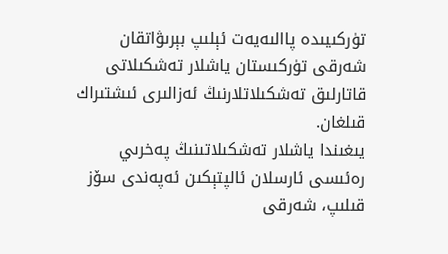تۈركىيىدە پاالىەيەت ئېلىپ بېرىۋاتقان شەرقى تۈركىستان ياشلار تەشكىلاتى قاتارلىق تەشكىلاتلارنىڭ ئەزالىرى ئىشتىراك قىلغان.
يىغىندا ياشلار تەشكىلاتىنىڭ پەخرىي رەئىسى ئارسلان ئالپتېكىن ئەپەندى سۆز قىلىپ، شەرقى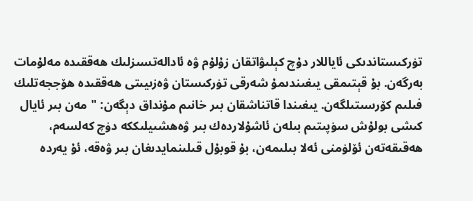تۈركىستاندىكى ئاياللار دۇچ كېلىۋاتقان زۇلۇم ۋە ئادالەتسىزلىك ھەققىدە مەلۇمات بەرگەن. بۇ قېتىمقى يىغىندىمۇ شەرقى تۈركىستان ۋەزىيىتى ھەققىدە ھۆججەتلىك فىلىم كۆرسىتىلگەن. يىغىندا قاتناشقان بىر خانىم مۇنداق دېگەن: "مەن بىر ئايال كىشى بولۇش سۈپىتىم بىلەن ئاشۇلاردەك بىر ۋەھشىيلىككە دۈچ كەلسەم، ھەقىقەتەن ئۆلۈمنى ئەلا بىلىمەن، بۇ قوبۇل قىلىنمايدىغان بىر ۋەقە، ئۇ يەردە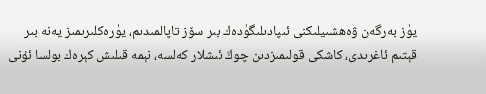يۈز بەرگەن ۋەھشىيلىكنى ئىپادىلىگۈدەك بىر سۆز تاپالمىدىم، يۈرەكلىرىمىز يەنە بىر قېتىم ئاغرىدى، كاشكى قولىمىزدىن چوڭ ئىشلار كەلسە، نېمە قىلىش كېرەك بولسا ئۇنى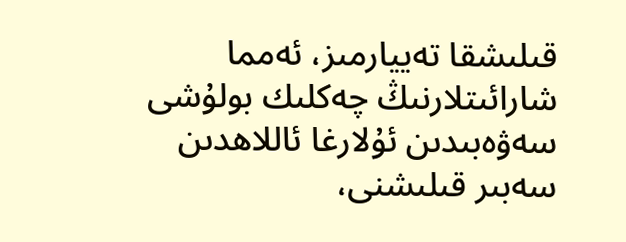قىلىشقا تەييارمىز، ئەمما شارائىتلارنىڭ چەكلىك بولۇشى سەۋەبىدىن ئۇلارغا ئاللاھدىن سەبىر قىلىشنى،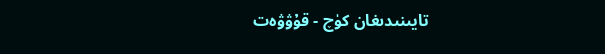تايىنىدىغان كۈچ - قۇۋۋەت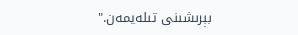بېرىشىنى تىلەيمەن."